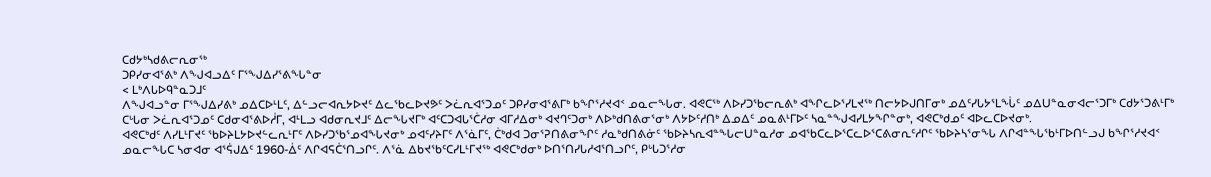ᑕᑯᔭᒃᓴᑯᕕᓕᕆᓂᖅ
ᑐᑭᓯᓂᐊᕐᕕᒃ ᐱᖑᐊᓗᐃᑦ ᒥᕐᖑᐃᓯᕐᕕᖓᓐᓂ
< ᒪᒃᐱᒐᐅᑫᓐᓇᑐᒧᑦ
ᐱᖑᐊᓗᓐᓂ ᒥᕐᖑᐃᓯᕕᒃ ᓄᐃᑕᐅᒻᒪᑦ, ᐃᓪᓗᓕᐊᕆᔭᐅᔪᑦ ᐃᓚᖃᓚᐅᔪᕗᑦ ᐳᓛᕆᐊᕐᑐᓄᑦ ᑐᑭᓯᓂᐊᕐᕕᒥᒃ ᑲᖏᕐᓱᔪᐊᑉ ᓄᓇᓕᖓᓂ. ᐊᕙᑕᖅ ᐱᐅᓯᑐᖃᓕᕆᕕᒃ ᐊᖏᓚᐅᕐᓯᒪᔪᖅ ᑎᓕᔭᐅᒍᑎᒥᓂᒃ ᓄᐃᑦᓯᒐᔭᕐᒪᖔᑦ ᓄᐃᑌᓐᓇᓂᐊᓕᕐᑐᒥᒃ ᑕᑯᔭᕐᑐᕕᒻᒥᒃ ᑕᒡᒐᓂ ᐳᓛᕆᐊᕐᑐᓄᑦ ᑕᑯᓂᐊᕐᕕᐅᓲᒥ, ᐊᒻᒪᓗ ᐊᑯᓂᕆᔪᒧᑦ ᐃᓕᖓᔪᒥᒃ ᐊᑦᑕᑐᐊᒐᕐᑖᓱᓂ ᐊᒥᓱᐃᓂᒃ ᐊᔪᒉᑦᑐᓂᒃ ᐱᐅᒃᑯᑎᕕᓂᕐᓂᒃ ᐱᔭᐅᑦᓱᑎᒃ ᐃᓄᐃᑦ ᓄᓇᕕᒻᒥᐅᑦ ᓴᓇᓐᖑᐊᓯᒪᔭᖏᓐᓂᒃ, ᐊᕙᑕᒃᑯᓄᑦ ᐊᐅᓚᑕᐅᔪᓂᒃ.
ᐊᕙᑕᒃᑯᑦ ᐱᓯᒪᒻᒥᔪᑦ ᖃᐅᔨᒪᔭᐅᔪᓪᓚᕆᒻᒥᑦ ᐱᐅᓯᑐᖃᕐᓄᐊᖓᔪᓂᒃ ᓄᐊᑦᓯᔨᒥᑦ ᐱᕐᓈᒥᑦ, ᑖᒃᑯᐊ ᑐᓂᕐᕈᑎᕕᓂᖏᑦ ᓱᓇᒃᑯᑎᕕᓃᑦ ᖃᐅᔨᓴᕆᐊᓐᖓᓕᑌᓐᓇᓱᓂ ᓄᐊᖃᑕᓚᐅᕐᑕᓚᐅᕐᑕᕕᓂᕆᑦᓱᒋᑦ ᖃᐅᔨᓴᕐᓂᖓ ᐱᒋᐊᓐᖓᖃᒻᒥᐅᑎᓪᓗᒍ ᑲᖏᕐᓱᔪᐊᑉ ᓄᓇᓕᖓᑕ ᓴᓂᐊᓂ ᐊᕐᕌᒍᐃᑦ 1960-ᐄᑦ ᐱᒋᐊᕋᑖᕐᑎᓗᒋᑦ. ᐱᕐᓈ ᐃᑲᔪᖃᑦᑕᓯᒪᒻᒥᔪᖅ ᐊᕙᑕᒃᑯᓂᒃ ᐅᑎᕐᑎᓯᒐᓱᐊᕐᑎᓗᒋᑦ, ᑭᒡᒐᑐᕐᓱᓂ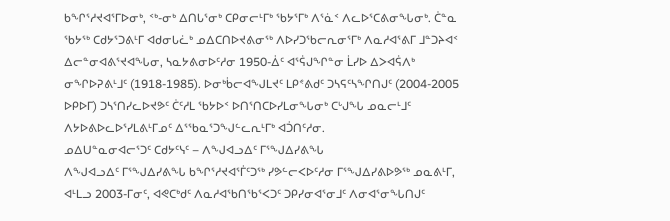ᑲᖏᕐᓱᔪᐊᕐᒥᐅᓂᒃ, ᑉᒃ-ᓂᒃ ᐃᑎᒐᕐᓂᒃ ᑕᑭᓂᓕᒻᒥᒃ ᖃᔭᕐᒥᒃ ᐱᕐᓈᑉ ᐱᓚᐅᕐᑕᕕᓂᖓᓂᒃ. ᑖᓐᓇ ᖃᔭᖅ ᑕᑯᔭᕐᑐᕕᒻᒥ ᐊᑯᓂᒐᓛᒃ ᓄᐃᑕᑎᐅᔪᕕᓂᖅ ᐱᐅᓯᑐᖃᓕᕆᓂᕐᒥᒃ ᐱᓇᓱᐊᕐᕕᒥ ᒧᓐᑐᔨᐊᑉ ᐃᓕᓐᓂᐊᕕᕐᔪᐊᖓᓂ, ᓴᓇᔭᕕᓂᐅᑦᓱᓂ 1950-ᐄᑦ ᐊᕐᕌᒍᖏᓐᓂ ᒫᓯᐅ ᐃᐳᐊᕌᐱᒃ ᓂᖏᐅᕈᕕᒻᒧᑦ (1918-1985). ᐅᓂᒃᑳᓕᐊᖑᒪᔪᑦ ᒪᑭᕝᕕᑯᑦ ᑐᓴᕋᑦᓴᖏᑎᒍᑦ (2004-2005 ᐅᑭᐅᒥ) ᑐᓴᕐᑎᓯᓚᐅᔪᕗᑦ ᑖᑦᓱᒪ ᖃᔭᐅᑉ ᐅᑎᕐᑎᑕᐅᓯᒪᓂᖓᓂᒃ ᑕᒡᒍᖓ ᓄᓇᓕᒻᒧᑦ ᐱᔭᐅᕕᐅᓚᐅᕐᓯᒪᕕᒻᒥᓄᑦ ᐃᕐᖃᓇᕐᑐᖑᓪᓚᕆᒻᒥᒃ ᐊᑑᑎᑦᓱᓂ.
ᓄᐃᑌᓐᓇᓂᐊᓕᕐᑐᑦ ᑕᑯᔭᑦᓭᑦ – ᐱᖑᐊᓗᐃᑦ ᒥᕐᖑᐃᓯᕕᖓ
ᐱᖑᐊᓗᐃᑦ ᒥᕐᖑᐃᓯᕕᖓ ᑲᖏᕐᓱᔪᐊᕐᒦᑦᑐᖅ ᓯᕗᓪᓕᐸᐅᑦᓱᓂ ᒥᕐᖑᐃᓯᕕᐅᕗᖅ ᓄᓇᕕᒻᒥ, ᐊᒻᒪᓗ 2003-ᒥᓂᑦ, ᐊᕙᑕᒃᑯᑦ ᐱᓇᓱᐊᖃᑎᖃᕐᐸᑐᑦ ᑐᑭᓯᓂᐊᕐᓂᒧᑦ ᐱᓂᐊᕐᓂᖓᑎᒍᑦ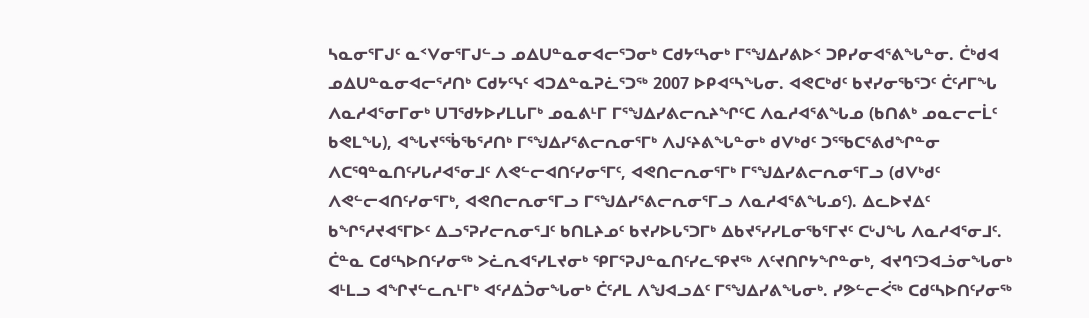ᓴᓇᓂᕐᒥᒍᑦ ᓇᑉᐯᓂᕐᒥᒍᓪᓗ ᓄᐃᑌᓐᓇᓂᐊᓕᕐᑐᓂᒃ ᑕᑯᔭᑦᓴᓂᒃ ᒥᕐᖑᐃᓯᕕᐅᑉ ᑐᑭᓯᓂᐊᕐᕕᖓᓐᓂ. ᑖᒃᑯᐊ ᓄᐃᑌᓐᓇᓂᐊᓕᕐᓱᑎᒃ ᑕᑯᔭᑦᓭᑦ ᐊᑐᐃᓐᓇᕈᓛᕐᑐᖅ 2007 ᐅᑭᐊᑦᓴᖓᓂ. ᐊᕙᑕᒃᑯᑦ ᑲᔪᓯᓂᖃᕐᑐᑦ ᑖᑦᓱᒥᖓ ᐱᓇᓱᐊᕐᓂᒥᓂᒃ ᑌᒣᖁᔭᐅᓯᒪᒐᒥᒃ ᓄᓇᕕᒻᒥ ᒥᕐᖑᐃᓯᕕᓕᕆᔨᖏᑦᑕ ᐱᓇᓱᐊᕐᕕᖓᓄ (ᑲᑎᕕᒃ ᓄᓇᓕᓕᒫᑦ ᑲᕙᒪᖓ), ᐊᖓᔪᕐᖄᖃᕐᓱᑎᒃ ᒥᕐᖑᐃᓯᕐᕕᓕᕆᓂᕐᒥᒃ ᐱᒍᑦᔨᕕᖓᓐᓂᒃ ᑯᐯᒃᑯᑦ ᑐᕐᖃᑕᕐᕕᑯᖏᓐᓂ ᐱᑕᙯᓐᓇᑎᑦᓯᒐᓱᐊᕐᓂᒧᑦ ᐱᕙᓪᓕᐊᑎᑦᓯᓂᕐᒥᑦ, ᐊᕙᑎᓕᕆᓂᕐᒥᒃ ᒥᕐᖑᐃᓯᕕᓕᕆᓂᕐᒥᓗ (ᑯᐯᒃᑯᑦ ᐱᕙᓪᓕᐊᑎᑦᓯᓂᕐᒥᒃ, ᐊᕙᑎᓕᕆᓂᕐᒥᓗ ᒥᕐᖑᐃᓯᕐᕕᓕᕆᓂᕐᒥᓗ ᐱᓇᓱᐊᕐᕕᖓᓄᑦ). ᐃᓚᐅᔪᐃᑦ ᑲᖏᕐᓱᔪᐊᕐᒥᐅᑦ ᐃᓗᕐᕈᓯᓕᕆᓂᕐᒧᑦ ᑲᑎᒪᔨᓄᑦ ᑲᔪᓯᐅᒐᕐᑐᒥᒃ ᐃᑲᔪᕐᓯᓯᒪᓂᖃᕐᒥᔪᑦ ᑕᒡᒍᖓ ᐱᓇᓱᐊᕐᓂᒧᑦ.
ᑖᓐᓇ ᑕᑯᑦᓴᐅᑎᑦᓯᓂᖅ ᐳᓛᕆᐊᕐᓯᒪᔪᓂᒃ ᕿᒥᕐᕈᒍᓐᓇᑎᑦᓯᓚᕿᔪᖅ ᐱᑦᔪᑎᒋᔭᖏᓐᓂᒃ, ᐊᔪᒉᑦᑐᐊᓘᓂᖓᓂᒃ ᐊᒻᒪᓗ ᐊᖏᔪᓪᓚᕆᒻᒥᒃ ᐊᑦᓱᐃᑑᓂᖓᓂᒃ ᑖᑦᓱᒪ ᐱᖑᐊᓗᐃᑦ ᒥᕐᖑᐃᓯᕕᖓᓂᒃ. ᓯᕗᓪᓕᐹᖅ ᑕᑯᑦᓴᐅᑎᑦᓯᓂᖅ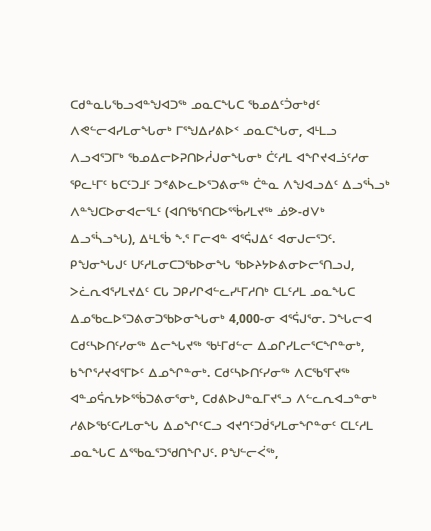ᑕᑯᓐᓇᒐᖃᓗᐊᓐᖑᐊᑐᖅ ᓄᓇᑕᖓᑕ ᖃᓄᐃᑦᑑᓂᒃᑯᑦ ᐱᕙᓪᓕᐊᓯᒪᓂᖓᓂᒃ ᒥᕐᖑᐃᓯᕕᐅᑉ ᓄᓇᑕᖓᓂ, ᐊᒻᒪᓗ ᐱᓗᐊᕐᑐᒥᒃ ᖃᓄᐃᓕᐅᕈᑎᐅᓲᒍᓂᖓᓂᒃ ᑖᑦᓱᒪ ᐊᖏᔪᐊᓘᑦᓱᓂ ᕿᓚᒻᒥᑦ ᑲᑕᑦᑐᒧᑦ ᑐᕝᕕᐅᓚᐅᕐᑐᕕᓂᖅ ᑖᓐᓇ ᐱᖑᐊᓗᐃᑦ ᐃᓗᕐᓵᓗᒃ ᐱᓐᖑᑕᐅᓂᐊᓕᕐᒪᑦ (ᐊᑎᖃᕐᑎᑕᐅᕐᖄᓯᒪᔪᖅ ᓅᕗ-ᑯᐯᒃ ᐃᓗᕐᓵᓗᖓ), ᐃᒻᒪᖄ ᖕ.ᕐ ᒥᓕᐊᓐ ᐊᕐᕌᒍᐃᑦ ᐊᓂᒍᓕᕐᑐᑦ. ᑭᖑᓂᖓᒍᑦ ᑌᑦᓱᒪᓂᑕᑐᖃᐅᓂᖓ ᖃᐅᔨᔭᐅᕕᓂᐅᓕᕐᑎᓗᒍ, ᐳᓛᕆᐊᕐᓯᒪᔪᐃᑦ ᑕᒐ ᑐᑭᓯᒋᐊᓪᓚᓯᒻᒥᓱᑎᒃ ᑕᒪᑦᓱᒪ ᓄᓇᖓᑕ ᐃᓄᖃᓚᐅᕐᑐᕕᓂᑐᖃᐅᓂᖓᓂᒃ 4,000-ᓂ ᐊᕐᕌᒍᕐᓂ. ᑐᖓᓕᐊ ᑕᑯᑦᓴᐅᑎᑦᓯᓂᖅ ᐃᓕᖓᔪᖅ ᖃᒻᒥᑯᓪᓕ ᐃᓄᒋᓯᒪᓕᕐᑕᖏᓐᓂᒃ, ᑲᖏᕐᓱᔪᐊᕐᒥᐅᑦ ᐃᓄᖏᓐᓂᒃ. ᑕᑯᑦᓴᐅᑎᑦᓯᓂᖅ ᐱᑕᖃᕐᒥᔪᖅ ᐊᓐᓄᕌᕆᔭᐅᕐᖄᑐᕕᓂᕐᓂᒃ, ᑕᑯᕕᐅᒍᓐᓇᒥᔪᕐᓗ ᐱᓪᓚᕆᐊᓗᓐᓂᒃ ᓱᕕᐅᖃᑦᑕᓯᒪᓂᖓ ᐃᓄᖏᑦᑕᓗ ᐊᔪᒉᑦᑐᑰᕐᓯᒪᓂᖏᓐᓂᑦ ᑕᒪᑦᓱᒪ ᓄᓇᖓᑕ ᐃᕐᖃᓇᕐᑐᖁᑎᖏᒍᑦ. ᑭᖑᓪᓕᐹᖅ,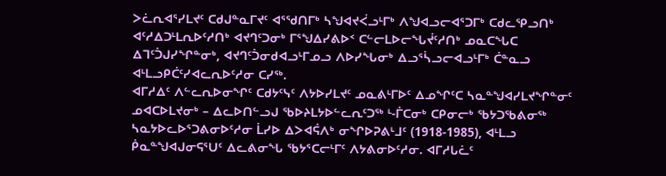ᐳᓛᕆᐊᕐᓯᒪᔪᑦ ᑕᑯᒍᓐᓇᒥᔪᑦ ᐊᕐᖁᑎᒥᒃ ᓴᖑᐊᔪᐹᓗᒻᒥᒃ ᐱᖑᐊᓗᓕᐊᕐᑐᒥᒃ ᑕᑯᓚᕿᓗᑎᒃ ᐊᑦᓱᐃᑐᒻᒪᕆᐅᑦᓱᑎᒃ ᐊᔪᒉᑦᑐᓂᒃ ᒥᕐᖑᐃᓯᕕᐅᑉ ᑕᓪᓕᒪᐅᓕᖓᔫᑦᓱᑎᒃ ᓄᓇᑕᖓᑕ ᐃᒣᑦᑑᒍᓯᖏᓐᓂᒃ, ᐊᔪᒉᑦᑑᓂᑯᐊᓗᒻᒥᓄᓗ ᐱᐅᓯᖓᓂᒃ ᐃᓗᕐᓵᓗᓕᐊᓗᒻᒥᒃ ᑖᓐᓇᓗ ᐊᒻᒪᓗᑭᑖᑦᓯᐊᓚᕆᐅᑦᓱᓂ ᑕᓯᖅ.
ᐊᒥᓱᐃᑦ ᐱᓪᓚᕆᐅᓂᖏᑦ ᑕᑯᔭᑦᓭᑦ ᐱᔭᐅᓯᒪᔪᑦ ᓄᓇᕕᒻᒥᐅᑦ ᐃᓄᖏᑦᑕ ᓴᓇᓐᖑᐊᓯᒪᔪᖏᓐᓂᑦ ᓄᐊᑕᐅᒪᔪᓂᒃ – ᐃᓚᐅᑎᓪᓗᒍ ᖃᐅᔨᒪᔭᐅᓪᓚᕆᑦᑐᖅ ᒻ-ᒦᑕᓂᒃ ᑕᑭᓂᓕᒃ ᖃᔭᑐᖃᕕᓂᖅ ᓴᓇᔭᐅᓚᐅᕐᑐᕕᓂᐅᑦᓱᓂ ᒫᓯᐅ ᐃᐳᐊᕌᐱᒃ ᓂᖏᐅᕈᕕᒻᒧᑦ (1918-1985), ᐊᒻᒪᓗ ᑮᓇᓐᖑᐊᒍᓂᕋᕐᑌᑦ ᐃᓚᕕᓂᖓ ᖃᔭᕐᑕᓕᒻᒥᑦ ᐱᔭᕕᓂᐅᑦᓱᓂ. ᐊᒥᓱᒐᓛᑦ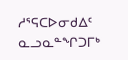ᓱᕐᕋᑕᐅᓂᑯᐃᑦ ᓇᓗᓇᓐᖏᑐᒥᒃ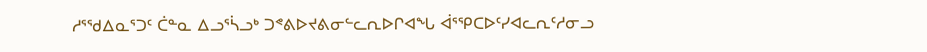ᓱᕐᖁᐃᓇᕐᑐᑦ ᑖᓐᓇ ᐃᓗᕐᓵᓗᒃ ᑐᕝᕕᐅᔪᕕᓂᓪᓚᕆᐅᒋᐊᖓ ᐋᕐᕿᑕᐅᑦᓯᐊᓚᕆᑦᓱᓂᓗ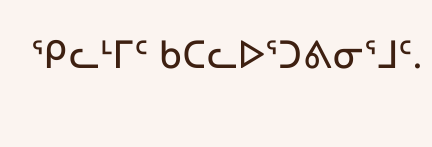ᕿᓚᒻᒥᑦ ᑲᑕᓚᐅᕐᑐᕕᓂᕐᒧᑦ.